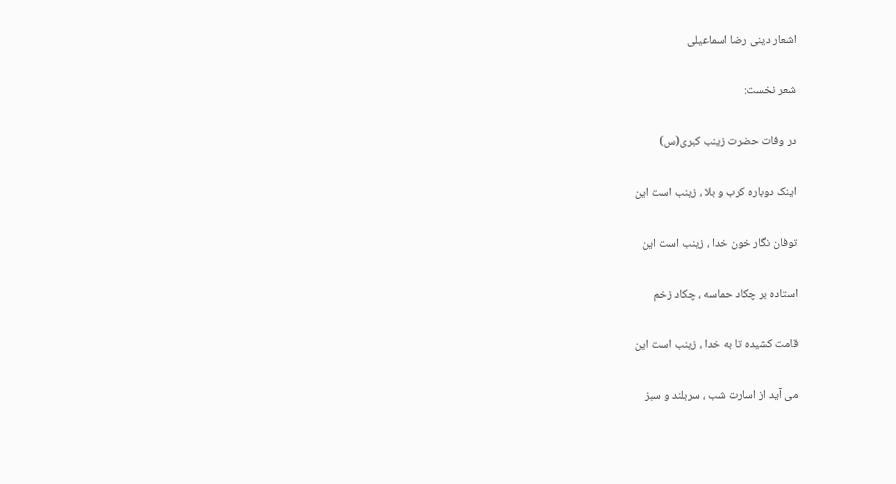اشعار دینی رضا اسماعیلی

شعر نخست:

در وفات حضرت زینب کبری(س)

اینک دوباره کرب و بلا ، زینب است این

توفان نگار خون خدا ، زینب است این

استاده بر چکاد حماسه ، چکاد زخم

قامت کشیده تا به خدا ، زینب است این

می آید از اسارت شب ، سربلند و سبز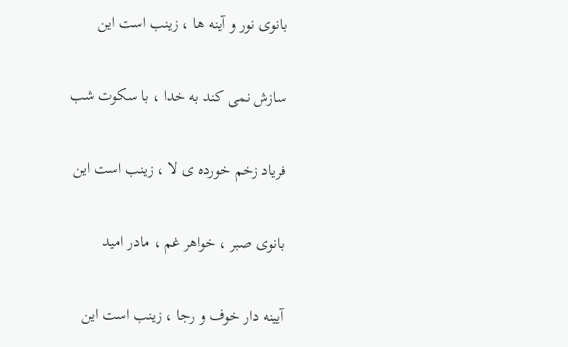بانوی نور و آینه ها ، زینب است این

سازش نمی کند به خدا ، با سکوت شب

فریاد زخم خورده ی لا ، زینب است این

بانوی صبر ، خواهر غم ، مادر امید

آیینه دار خوف و رجا ، زینب است این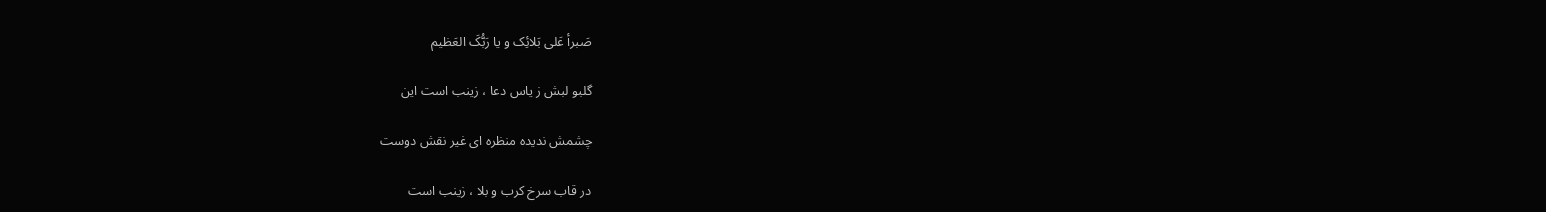صَبرأ عَلی بَلائِک و یا رَبُّکَ العَظیم

گلبو لبش ز یاس دعا ، زینب است این

چشمش ندیده منظره ای غیر نقش دوست

در قاب سرخ کرب و بلا ، زینب است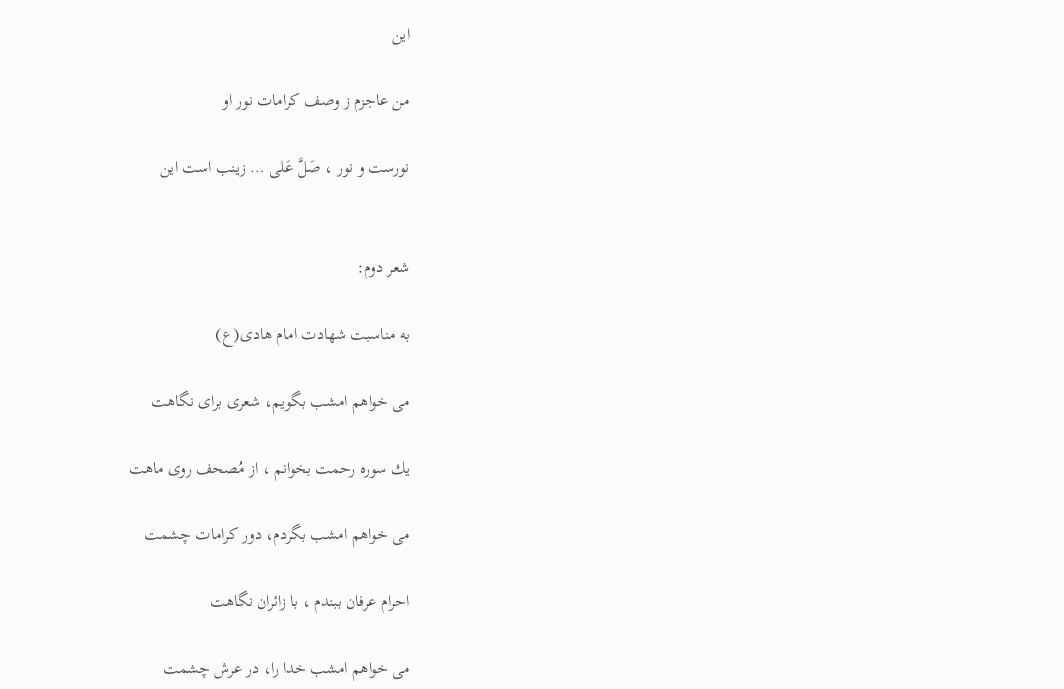این

من عاجزم ز وصف کرامات نور او

نورست و نور ، صَلَّ عَلی … زینب است این


شعر دوم:

به مناسبت شهادت امام هادی(ع)

می‌ خواهم امشب بگویم، شعری برای نگاهت

یك سوره رحمت بخوانم ، از مُصحف روی ماهت

می ‌خواهم امشب بگردم، دور كرامات چشمت

احرام عرفان ببندم ، با زائران نگاهت

می ‌خواهم امشب خدا را، در عرش چشمت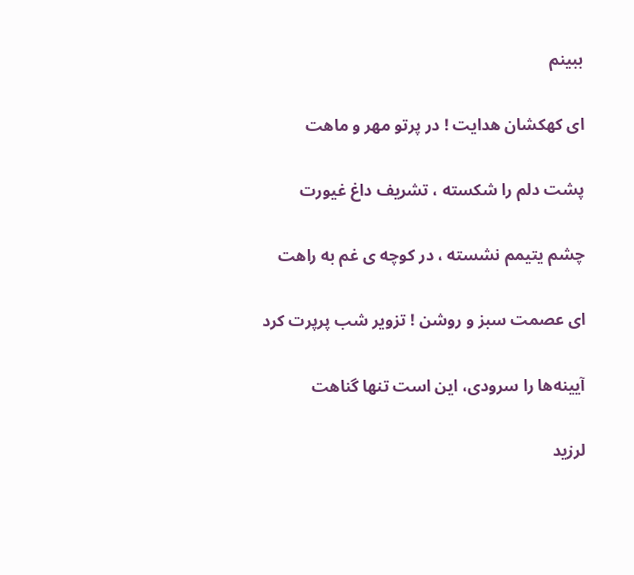ببینم

ای كهكشان هدایت ! در پرتو مهر و ماهت

پشت دلم را شکسته ، تشریف داغ غیورت

چشم یتیمم نشسته ، در كوچه ی غم به راهت

ای عصمت سبز و روشن ! تزویر شب پرپرت كرد

آیینه‌ها را سرودی، این است تنها گناهت

لرزید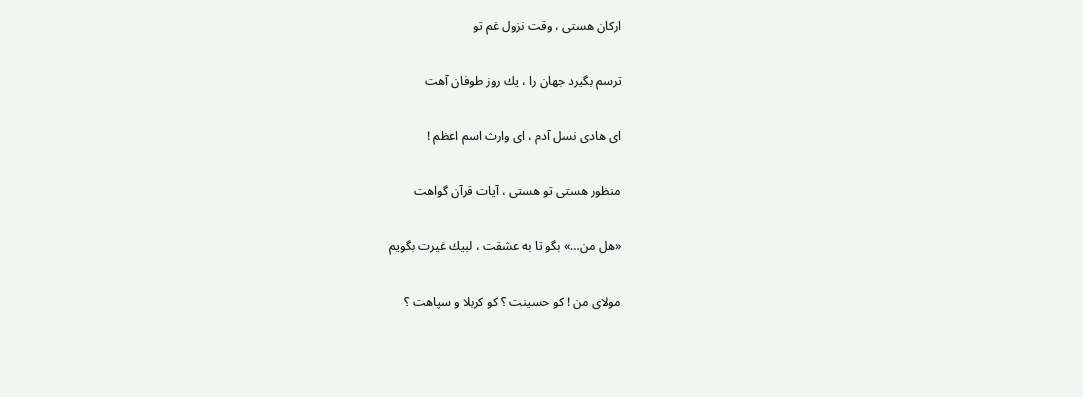اركان هستی ، وقت نزول غم تو

ترسم بگیرد جهان را ، یك روز طوفان آهت

ای هادی نسل آدم ، ای وارث اسم اعظم !

منظور هستی تو هستی ، آیات قرآن گواهت

«هل من…» بگو تا به عشقت ، لبیك غیرت بگویم

مولای من ! كو حسینت ؟ كو كربلا و سپاهت ؟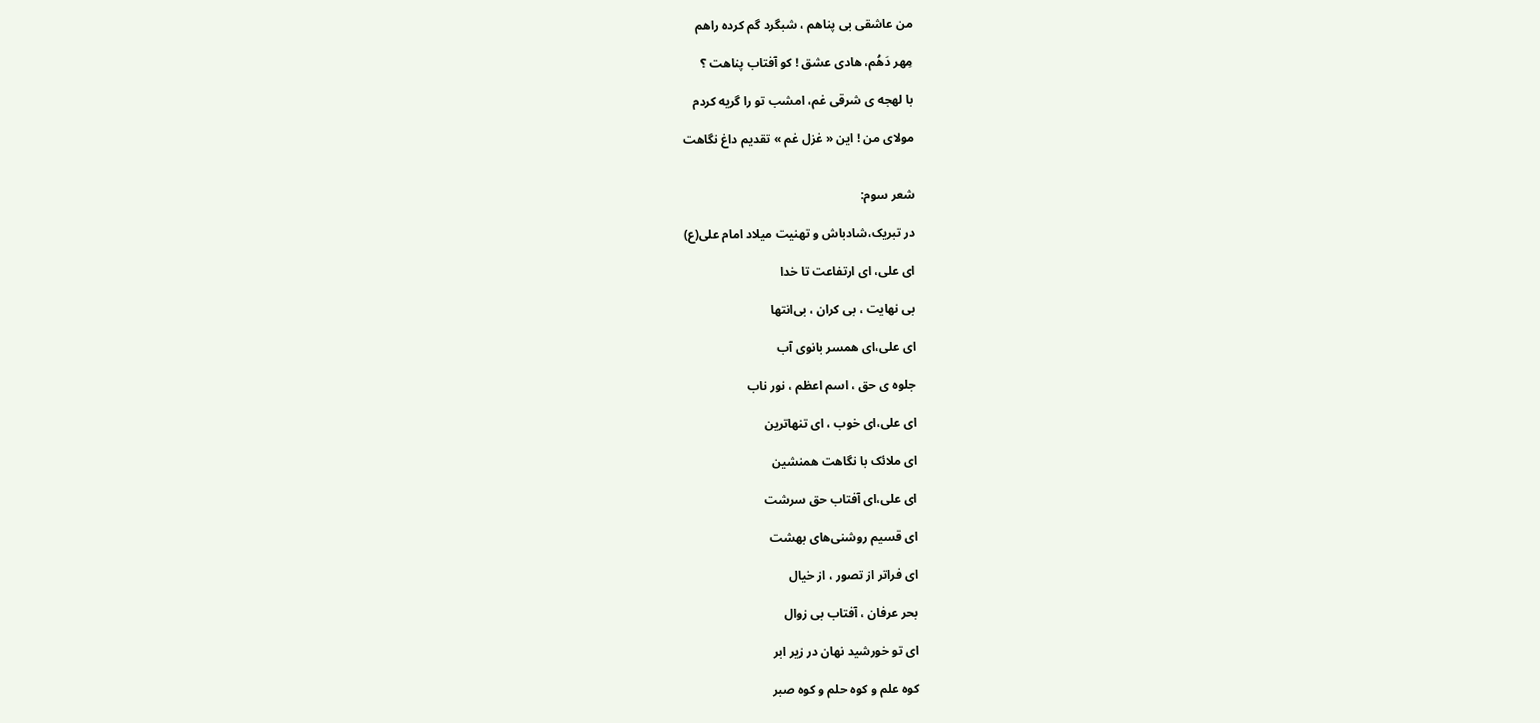من عاشقی بی ‌پناهم ، شبگرد گم كرده راهم

مِهر دَهُم، هادی عشق ! كو آفتاب پناهت ؟

با لهجه ی شرقی غم، امشب تو را گریه كردم

مولای من ! این « غزل غم » تقدیم داغ نگاهت


شعر سوم:

در تبریک،شادباش و تهنیت میلاد امام علی(ع)

ای علی، ای ارتفاعت تا خدا

بی نهایت ، بی کران ، بی‌انتها

ای علی،ای همسر بانوی آب

جلوه ی حق ، اسم اعظم ، نور ناب

ای علی،ای خوب ، ای تنهاترین

ای ملائک با نگاهت همنشین

ای علی،ای آفتاب حق سرشت

ای قسیم روشنی‌های بهشت

ای فراتر از تصور ، از خیال

بحر عرفان ، آفتاب بی‌ زوال

ای تو خورشید نهان در زیر ابر

کوه علم و کوه حلم و کوه صبر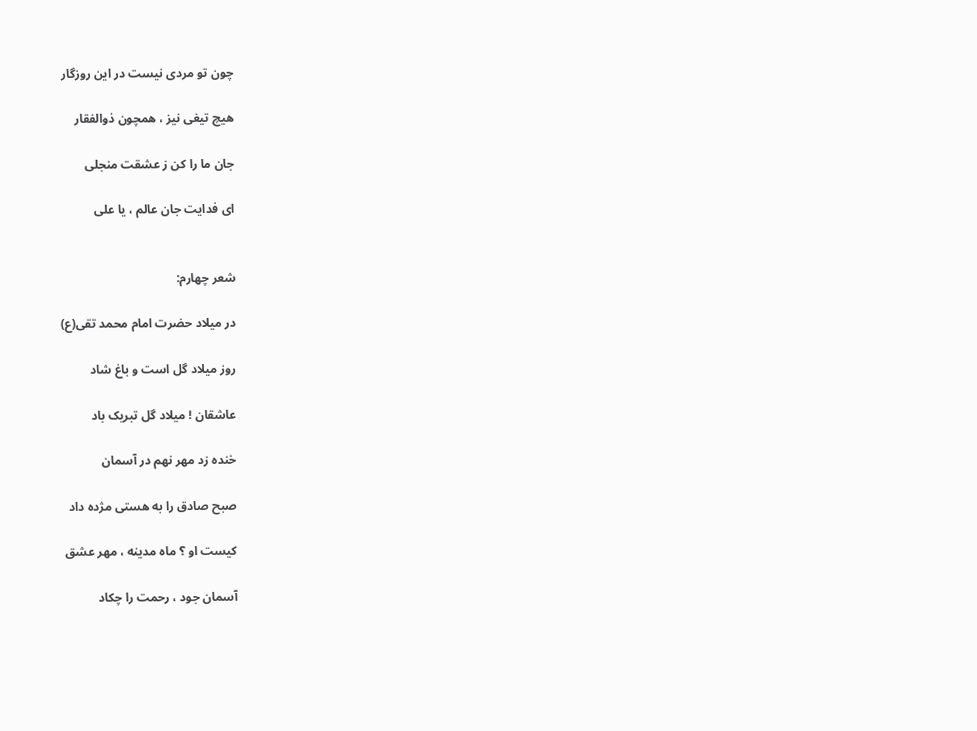چون تو مردی نیست در این روزگار

هیچ تیغی نیز ، همچون ذوالفقار

جان ما را کن ز عشقت منجلی

ای فدایت جان عالم ، یا علی


شعر چهارم:

در میلاد حضرت امام محمد تقی(ع)

روز میلاد گل است و باغ شاد

عاشقان ! میلاد گل تبریک باد

خنده زد مهر نهم در آسمان

صبح صادق را به هستی مژده داد

کیست او ؟ ماه مدینه ، مهر عشق

آسمان جود ، رحمت را چکاد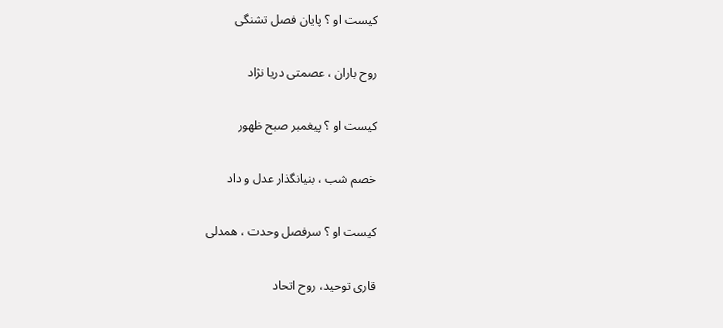کیست او ؟ پایان فصل تشنگی

روح باران ، عصمتی دریا نژاد

کیست او ؟ پیغمبر صبح ظهور

خصم شب ، بنیانگذار عدل و داد

کیست او ؟ سرفصل وحدت ، همدلی

قاری توحید، روح اتحاد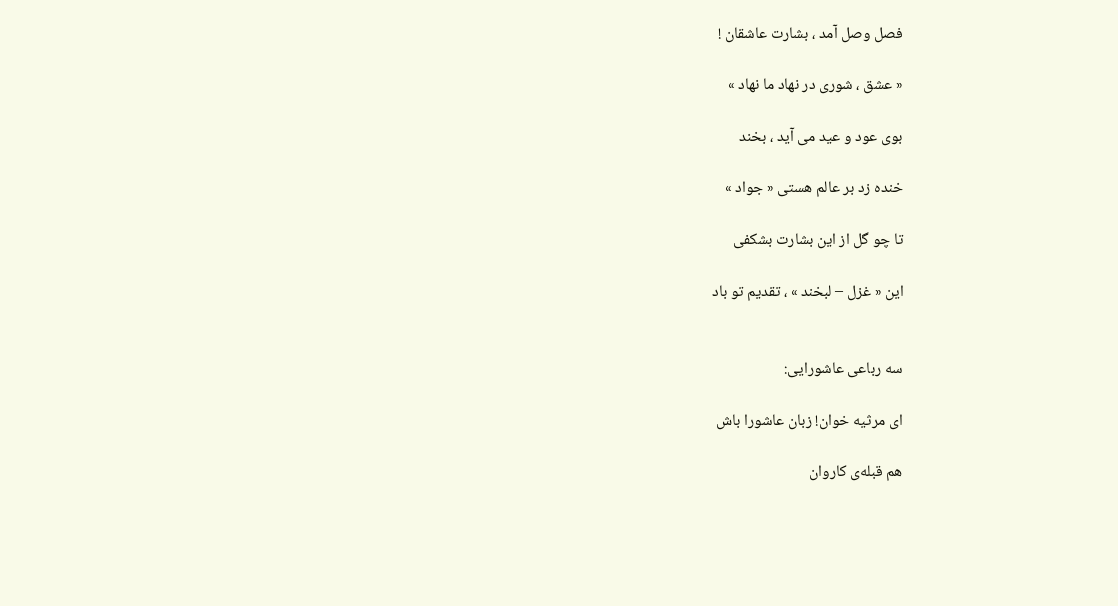فصل وصل آمد ، بشارت عاشقان !

« عشق ، شوری در نهاد ما نهاد »

بوی عود و عید می آید ، بخند

خنده زد بر عالم هستی « جواد »

تا چو گل از این بشارت بشکفی

این « غزل – لبخند » ، تقدیم تو باد


سه رباعی عاشورایی:

ای مرثیه خوان! زبان عاشورا باش

هم قبله‌ی کاروان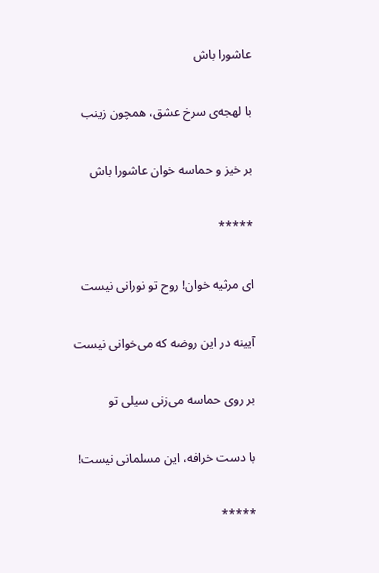عاشورا باش

با لهجه‌ی سرخ عشق، همچون زینب

بر خیز و حماسه خوان عاشورا باش

*****

ای مرثیه خوان! روح تو نورانی نیست

آیینه در این روضه که می‌خوانی نیست

بر روی حماسه می‌زنی سیلی تو

با دست خرافه، این مسلمانی نیست!

*****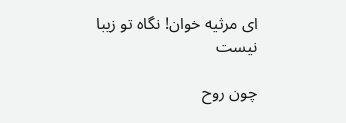ای مرثیه خوان! نگاه تو زیبا نیست

چون روح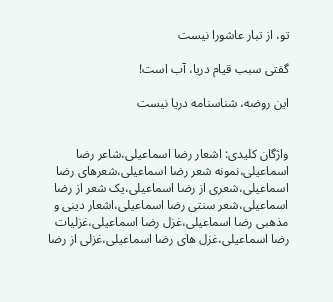تو، از تبار عاشورا نیست

گفتی سبب قیام دریا، آب است!

این روضه، شناسنامه دریا نیست


واژگان کلیدی: اشعار رضا اسماعیلی،شاعر رضا اسماعیلی،نمونه شعر رضا اسماعیلی،شعرهای رضا اسماعیلی،شعری از رضا اسماعیلی،یک شعر از رضا اسماعیلی،شعر سنتی رضا اسماعیلی،اشعار دینی و مذهبی رضا اسماعیلی،غزل رضا اسماعیلی،غزلیات رضا اسماعیلی،غزل های رضا اسماعیلی،غزلی از رضا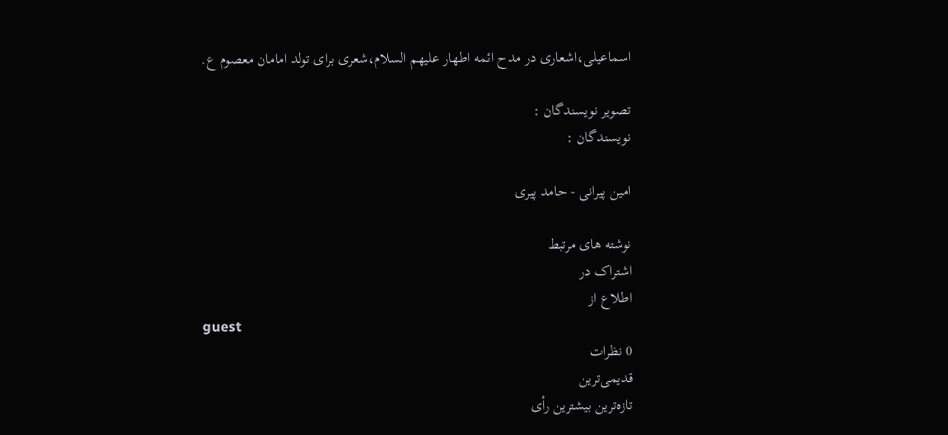اسماعیلی،اشعاری در مدح ائمه اطهار علیهم السلام،شعری برای تولد امامان معصوم ع.

تصویر نویسندگان :
نویسندگان :

امین پیرانی - حامد پیری

نوشته های مرتبط
اشتراک در
اطلاع از
guest
0 نظرات
قدیمی‌ترین
تازه‌ترین بیشترین رأی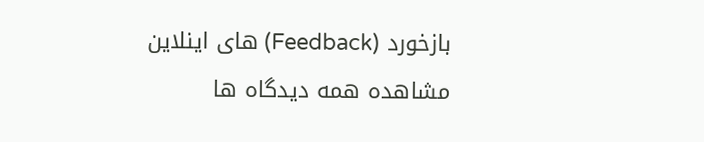بازخورد (Feedback) های اینلاین
مشاهده همه دیدگاه ها